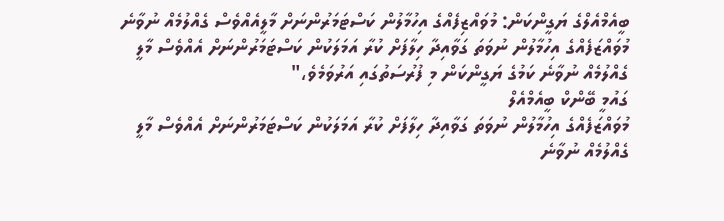ބީއެމްއެލްގެ ޔަގީންކަން: މުވައްޒިފެއްގެ އިހުމާލުން ކަސްޓަމަރުންނަށް މާލީއެއްވެސް ގެއްލުމެއް ނުވާނެ
މުވައްޒަފެއްގެ އިހުމާލުން ނުވަތަ ގަވާއިދާ ހިލާފަށް ކުރާ އަމަލަކުން ކަސްޓަމަރުންނަށް އެއްވެސް މާލީ ގެއްލުމެއް ނުވާނެ ކަމުގެ ޔަގީންކަން މި ފުރުސަތުގައި އަރުވަމެވެ،"
ގައުމީ ބޭންކް ބީއެމްއެލް
މުވައްޒަފެއްގެ އިހުމާލުން ނުވަތަ ގަވާއިދާ ހިލާފަށް ކުރާ އަމަލަކުން ކަސްޓަމަރުންނަށް އެއްވެސް މާލީ ގެއްލުމެއް ނުވާނެ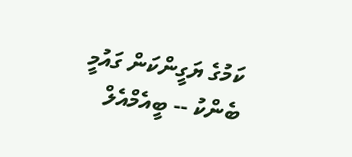ކަމުގެ ޔަގީންކަން ގައުމީ ބެންކު -- ބީއެމްއެލް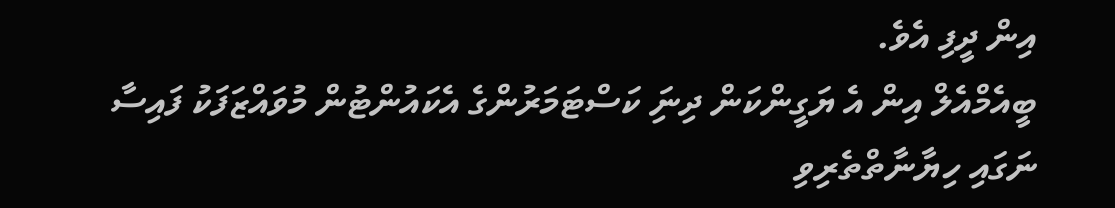އިން ދީފި އެވެ.
ބީއެމްއެލް އިން އެ ޔަގީންކަން ދިނަި ކަސްޓަމަރުންގެ އެކައުންޓުން މުވައްޒަފަކު ފައިސާ ނަގައި ހިޔާނާތްތެރިވި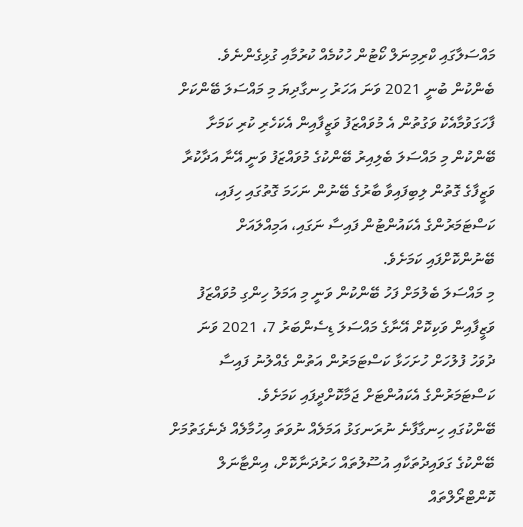މައްސަލާގައި ކްރިމިނަލް ކޯޓުން ހުކުމެއް ކުރުމާއި ގުޅިގެންނެވެ.
ބެންކުން ބުނީ 2021 ވަނަ އަހަރު ހިނގާދިޔަ މި މައްސަލަ ބޭންކަށް ފާހަގަވުމާއެކު ވަގުތުން އެ މުވައްޒަފު ވަޒީފާއިން އެކަހެރި ކުރި ކަމަށާ ބޭންކުން މި މައްސަލަ ބެލިއިރު ބޭންކުގެ މުވައްޒަފު ވަނީ އޭނާ އަދާކުރާ ވަޒީފާގެ ގޮތުން ލިބިފައިވާ ބާރުގެ ބޭނުން ނަހަމަ ގޮތުގައި ހިފައި، ކަސްޓަމަރުންގެ އެކައުންޓުން ފައިސާ ނަގައި، އަމިއްލައަށް ބޭނުންކޮށްފައި ކަމަށެވެ.
މި މައްސަލަ ބެލުމަށް ފަހު ބޭންކުން ވަނީ މި އަމަލު ހިންގި މުވައްޒަފު ވަޒީފާއިން ވަކިކޮށް އޭނާގެ މައްސަލަ ޑިސެންބަރު 7، 2021 ވަނަ ދުވަހު ފުލުހަށް ހުށަހަޅާ ކަސްޓަމަރުން އަތުން ގެއްލުނު ފައިސާ ކަސްޓަމަރުންގެ އެކައުންޓަށް ޖަމާކޮށްދީފައި ކަމަށެވެ.
ބޭންކުގައި ހިނގާފާނެ ނުރަނގަޅު އަމަލެއް ނުވަތަ އިހުމާލެއް ދެނެގަތުމަށް ބޭންކުގެ ގަވައިދުތަކާއި އުސޫލުތައް ހަރުދަނާކޮށް، އިންޓާނަލް ކޮންޓްރޯލްތައް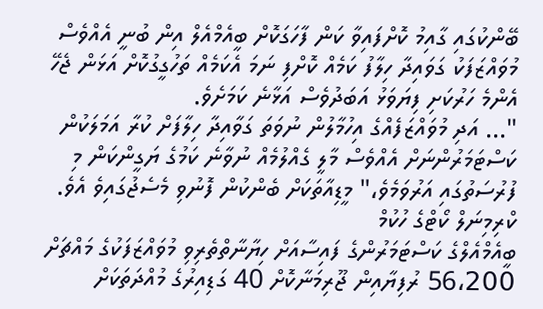ބޭންކުގައި ގާއިމު ކޮށްފައިވާ ކަން ފާހަގަކޮށް ބީއެމްއެލް އިން ބުނީ އެއްވެސް މުވައްޒަފަކު ގަވައިދާ ހިލާފު ކަމެއް ކޮށްފި ނަމަ އެކަމެއް ތަހުގީގުކޮށް އަޅަން ޖެހޭ އެންމެ ހަރުކަށި ފިޔަވަޅު އަބަދުވެސް އަޅާނެ ކަމަށެވެ.
"... އަދި މުވައްޒަފެއްގެ އިހުމާލުން ނުވަތަ ގަވާއިދާ ހިލާފަށް ކުރާ އަމަލަކުން ކަސްޓަމަރުންނަށް އެއްވެސް މާލީ ގެއްލުމެއް ނުވާނެ ކަމުގެ ޔަގީންކަން މި ފުރުސަތުގައި އަރުވަމެވެ،" މީޑިއާތަކަށް ބެންކުން ފޮނުވި މެސެޖުގައިވެ އެވެ.
ކްރިމިނަލް ކޯޓްގެ ހުކުމް
ބީއެމްއެލްގެ ކަސްޓަމަރުންގެ ފައިސާއަށް ހިޔާނާތްތެރިވި މުވައްޒަފަކުގެ މައްޗަށް 56،200 ރުފިޔާއިން ޖޫރިމަނާކޮށް 40 ގަޑިއިރުގެ މުއްދަތަކަށް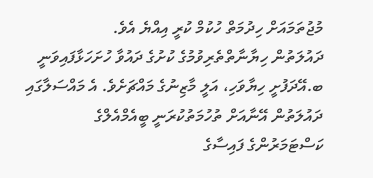މުޖުތަމައަށް ހިދުމަތް ހުކުމް ކުރީ އިއްޔެ އެވެ.
ދައުލަތުން ހިޔާނާތްތެރިވުމުގެ ކުށުގެ ދައުވާ ހުށަހަޅާފައިވަނީ ބ.އޭދަފުށީ ހިޔާވަހި، އަލީ މާޒިނުގެ މައްޗަށެވެ. އެ މައްސަލާގައި ދައުލަތުން އޭނާއަށް ތުހުމަތުކުރަނީ ބީއެމްއެލްގެ ކަސްޓަމަރުންގެ ފައިސާގެ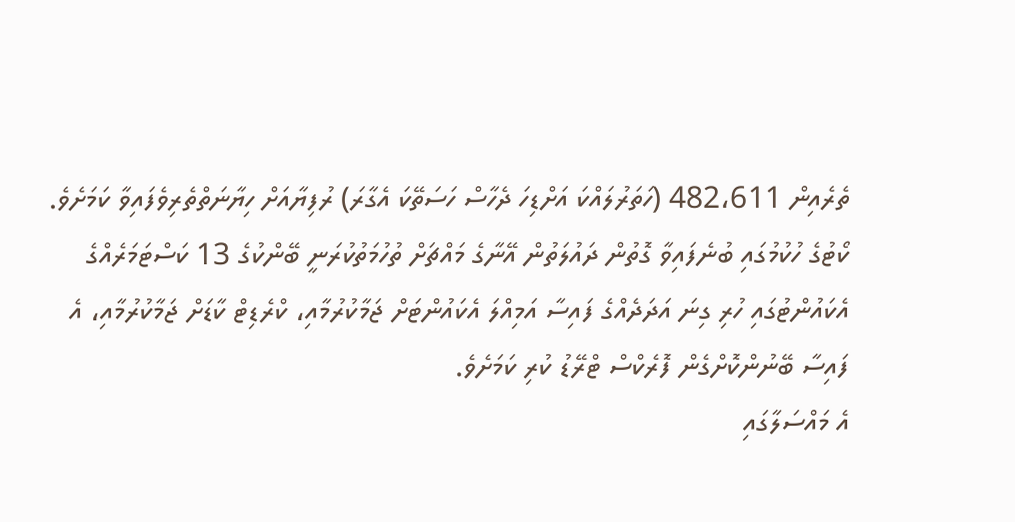ތެރެއިން 482،611 (ހަތަރުލައްކަ އަށްޑިހަ ދެހާސް ހަސަތޭކަ އެގާރަ) ރުފިޔާއަށް ހިޔާނަތްތެރިވެފައިވާ ކަމަށެވެ.
ކޯޓުގެ ހުކުމުގައި ބުނެފައިވާ ގޮތުން ދައުލަތުން އޭނާގެ މައްޗަށް ތުހުމަތުކުރަނީ ބޭންކުގެ 13 ކަސްޓަމަރެއްގެ އެކައުންޓުގައި ހުރި ގިނަ އަދަދެއްގެ ފައިސާ އަމިއްލަ އެކައުންޓަށް ޖަމާކުރުމާއި، ކްރެޑިޓް ކާޑަށް ޖަމާކުރުމާއި، އެ ފައިސާ ބޭނުންކޮށްގެން ފޮރެކްސް ޓްރޭޑު ކުރި ކަމަށެވެ.
އެ މައްސަލާގައި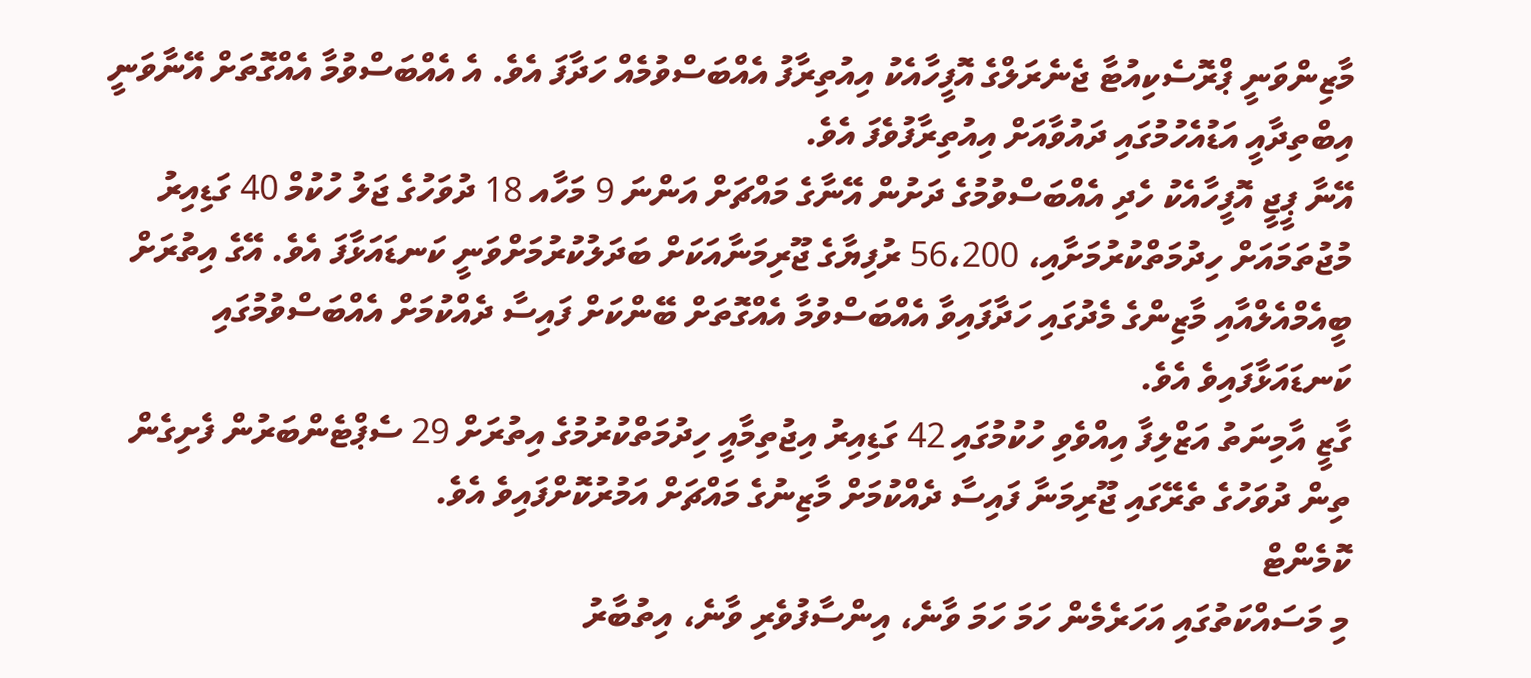މާޒިންވަނީ ޕްރޮސެކިއުޓާ ޖެނެރަލްގެ އޮފީހާއެކު އިއުތިރާފު އެއްބަސްވުމެއް ހަދާފަ އެވެ. އެ އެއްބަސްވުމާ އެއްގޮތަށް އޭނާވަނީ އިބްތިދާއީ އަޑުއެހުމުގައި ދައުވާއަށް އިއުތިރާފުވެފަ އެވެ.
އޭނާ ޕީޖީ އޮފީހާއެކު ހެދި އެއްބަސްވުމުގެ ދަށުން އޭނާގެ މައްޗަށް އަންނަ 9 މަހާއ 18 ދުވަހުގެ ޖަލު ހުކުމް 40 ގަޑިއިރު މުޖުތަމައަށް ހިދުމަތްކުރުމަށާއި، 56،200 ރުފިޔާގެ ޖޫރިމަނާއަކަށް ބަދަލުކުރުމަށްވަނީ ކަނޑައަޅާފަ އެވެ. އޭގެ އިތުރަށް ބީއެމްއެލްއާއި މާޒިންގެ މެދުގައި ހަދާފައިވާ އެއްބަސްވުމާ އެއްގޮތަށް ބޭންކަށް ފައިސާ ދެއްކުމަށް އެއްބަސްވުމުގައި ކަނޑައަޅާފައިވެ އެވެ.
ގާޒީ އާމިނަތު އަޒްލިފާ އިއްވެވި ހުކުމުގައި 42 ގަޑިއިރު އިޖުތިމާއީ ހިދުމަތްކުރުމުގެ އިތުރަށް 29 ސެޕްޓެންބަރުން ފެށިގެން ތިން ދުވަހުގެ ތެރޭގައި ޖޫރިމަނާ ފައިސާ ދެއްކުމަށް މާޒިނުގެ މައްޗަށް އަމުރުކޮށްފައިވެ އެވެ.
ކޮމެންޓް
މި މަސައްކަތުގައި އަހަރެމެން ހަމަ ހަމަ ވާނެ، އިންސާފުވެރި ވާނެ، އިތުބާރު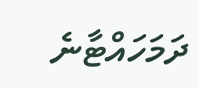ދަމަހައްޓާނެ